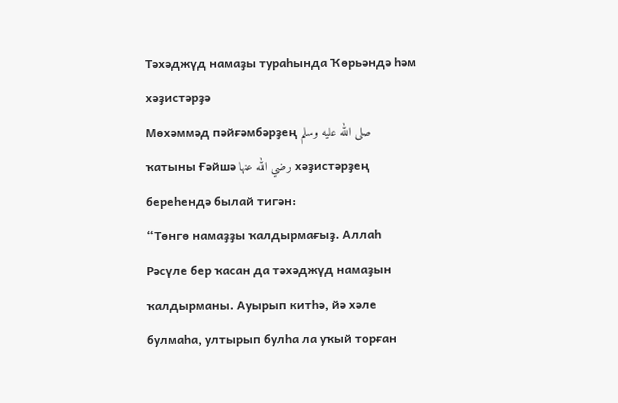Тәхәджүд намаҙы тураһында Ҡөрьәндә һәм хәҙистәрҙә
Мөхәммәд пәйғәмбәрҙең صلى الله عليه وسلم ҡатыны Ғәйшә رضي الله عنها хәҙистәрҙең береһендә былай тигән:
“Төнгө намаҙҙы ҡалдырмағыҙ. Аллаһ Рәсүле бер ҡасан да тәхәджүд намаҙын ҡалдырманы. Ауырып китһә, йә хәле булмаһа, ултырып булһа ла уҡый торған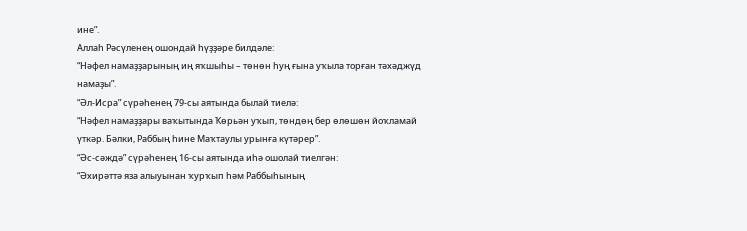ине”.
Аллаһ Рәсүленең ошондай һүҙҙәре билдәле:
“Нәфел намаҙҙарының иң яҡшыһы – төнөн һуң ғына уҡыла торған тәхәджүд намаҙы”.
“Әл-Исра” сүрәһенең 79-сы аятында былай тиелә:
“Нәфел намаҙҙары ваҡытында Ҡөрьән уҡып, төндөң бер өлөшөн йоҡламай үткәр. Бәлки, Раббың һине Маҡтаулы урынға күтәрер”.
“Әс-сәждә” сүрәһенең 16-сы аятында иһә ошолай тиелгән:
“Әхирәттә яза алыуынан ҡурҡып һәм Раббыһының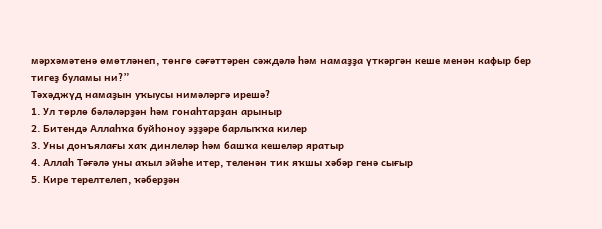мәрхәмәтенә өмөтләнеп, төнгө сәғәттәрен сәждәлә һәм намаҙҙа үткәргән кеше менән кафыр бер тигеҙ буламы ни?”
Тәхәджүд намаҙын уҡыусы нимәләргә ирешә?
1. Ул төрлө бәләләрҙән һәм гонаһтарҙан арыныр
2. Битендә Аллаһҡа буйһоноу эҙҙәре барлыҡҡа килер
3. Уны донъялағы хаҡ динлеләр һәм башҡа кешеләр яратыр
4. Аллаһ Тәғәлә уны аҡыл эйәһе итер, теленән тик яҡшы хәбәр генә сығыр
5. Кире терелтелеп, ҡәберҙән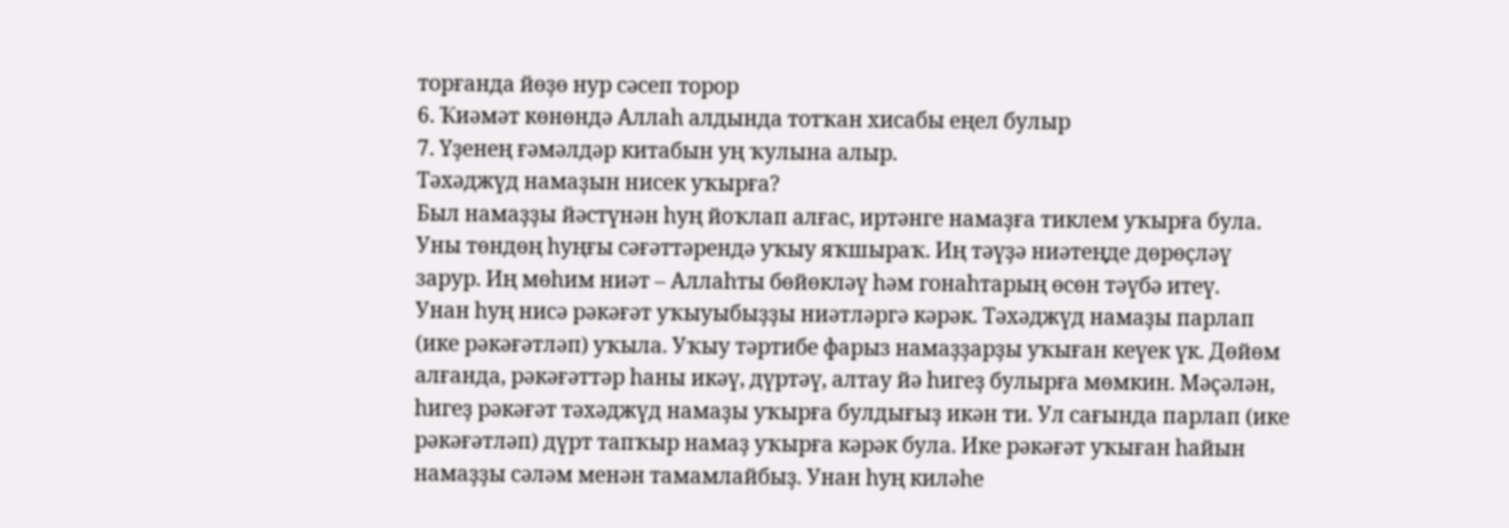торғанда йөҙө нур сәсеп торор
6. Ҡиәмәт көнөндә Аллаһ алдында тотҡан хисабы еңел булыр
7. Үҙенең ғәмәлдәр китабын уң ҡулына алыр.
Тәхәджүд намаҙын нисек уҡырға?
Был намаҙҙы йәстүнән һуң йоҡлап алғас, иртәнге намаҙға тиклем уҡырға була. Уны төндөң һуңғы сәғәттәрендә уҡыу яҡшыраҡ. Иң тәүҙә ниәтеңде дөрөҫләү зарур. Иң мөһим ниәт – Аллаһты бөйөкләү һәм гонаһтарың өсөн тәүбә итеү.
Унан һуң нисә рәкәғәт уҡыуыбыҙҙы ниәтләргә кәрәк. Тәхәджүд намаҙы парлап (ике рәкәғәтләп) уҡыла. Уҡыу тәртибе фарыз намаҙҙарҙы уҡыған кеүек үк. Дөйөм алғанда, рәкәғәттәр һаны икәү, дүртәү, алтау йә һигеҙ булырға мөмкин. Мәҫәлән, һигеҙ рәкәғәт тәхәджүд намаҙы уҡырға булдығыҙ икән ти. Ул сағында парлап (ике рәкәғәтләп) дүрт тапҡыр намаҙ уҡырға кәрәк була. Ике рәкәғәт уҡыған һайын намаҙҙы сәләм менән тамамлайбыҙ. Унан һуң киләһе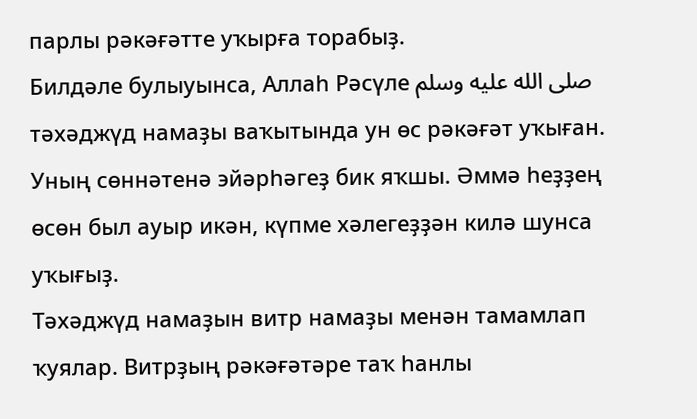парлы рәкәғәтте уҡырға торабыҙ.
Билдәле булыуынса, Аллаһ Рәсүле صلى الله عليه وسلم тәхәджүд намаҙы ваҡытында ун өс рәкәғәт уҡыған. Уның сөннәтенә эйәрһәгеҙ бик яҡшы. Әммә һеҙҙең өсөн был ауыр икән, күпме хәлегеҙҙән килә шунса уҡығыҙ.
Тәхәджүд намаҙын витр намаҙы менән тамамлап ҡуялар. Витрҙың рәкәғәтәре таҡ һанлы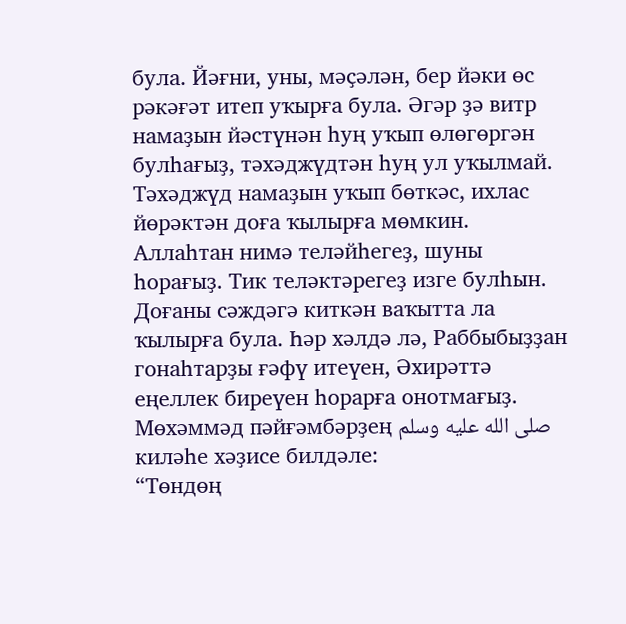була. Йәғни, уны, мәҫәлән, бер йәки өс рәкәғәт итеп уҡырға була. Әгәр ҙә витр намаҙын йәстүнән һуң уҡып өлөгөргән булһағыҙ, тәхәджүдтән һуң ул уҡылмай.
Тәхәджүд намаҙын уҡып бөткәс, ихлас йөрәктән доға ҡылырға мөмкин. Аллаһтан нимә теләйһегеҙ, шуны һорағыҙ. Тик теләктәрегеҙ изге булһын. Доғаны сәждәгә киткән ваҡытта ла ҡылырға була. Һәр хәлдә лә, Раббыбыҙҙан гонаһтарҙы ғәфү итеүен, Әхирәттә еңеллек биреүен һорарға онотмағыҙ.
Мөхәммәд пәйғәмбәрҙең صلى الله عليه وسلم киләһе хәҙисе билдәле:
“Төндөң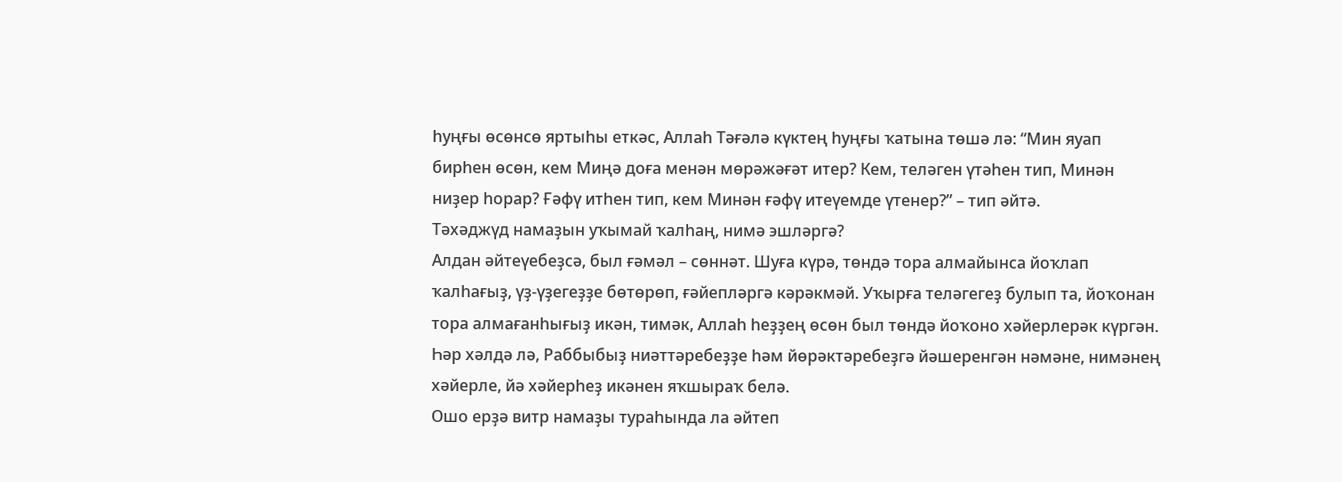һуңғы өсөнсө яртыһы еткәс, Аллаһ Тәғәлә күктең һуңғы ҡатына төшә лә: “Мин яуап бирһен өсөн, кем Миңә доға менән мөрәжәғәт итер? Кем, теләген үтәһен тип, Минән ниҙер һорар? Ғәфү итһен тип, кем Минән ғәфү итеүемде үтенер?” – тип әйтә.
Тәхәджүд намаҙын уҡымай ҡалһаң, нимә эшләргә?
Алдан әйтеүебеҙсә, был ғәмәл – сөннәт. Шуға күрә, төндә тора алмайынса йоҡлап ҡалһағыҙ, үҙ-үҙегеҙҙе бөтөрөп, ғәйепләргә кәрәкмәй. Уҡырға теләгегеҙ булып та, йоҡонан тора алмағанһығыҙ икән, тимәк, Аллаһ һеҙҙең өсөн был төндә йоҡоно хәйерлерәк күргән. Һәр хәлдә лә, Раббыбыҙ ниәттәребеҙҙе һәм йөрәктәребеҙгә йәшеренгән нәмәне, нимәнең хәйерле, йә хәйерһеҙ икәнен яҡшыраҡ белә.
Ошо ерҙә витр намаҙы тураһында ла әйтеп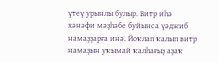үтеү урынлы булыр. Витр иһә хәнәфи мәҙһәбе буйынса үәджиб намаҙҙарға инә. Йоҡлап ҡалып витр намаҙын уҡымай ҡалһағыҙ аҙаҡ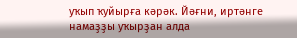уҡып ҡуйырға кәрәк. Йәғни, иртәнге намаҙҙы уҡырҙан алда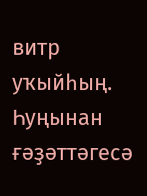витр уҡыйһың. Һуңынан ғәҙәттәгесә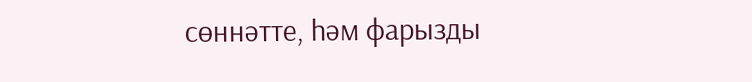сөннәтте, һәм фарызды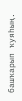башҡарып ҡуяһың.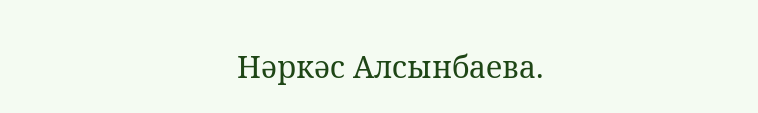Нәркәс Алсынбаева.